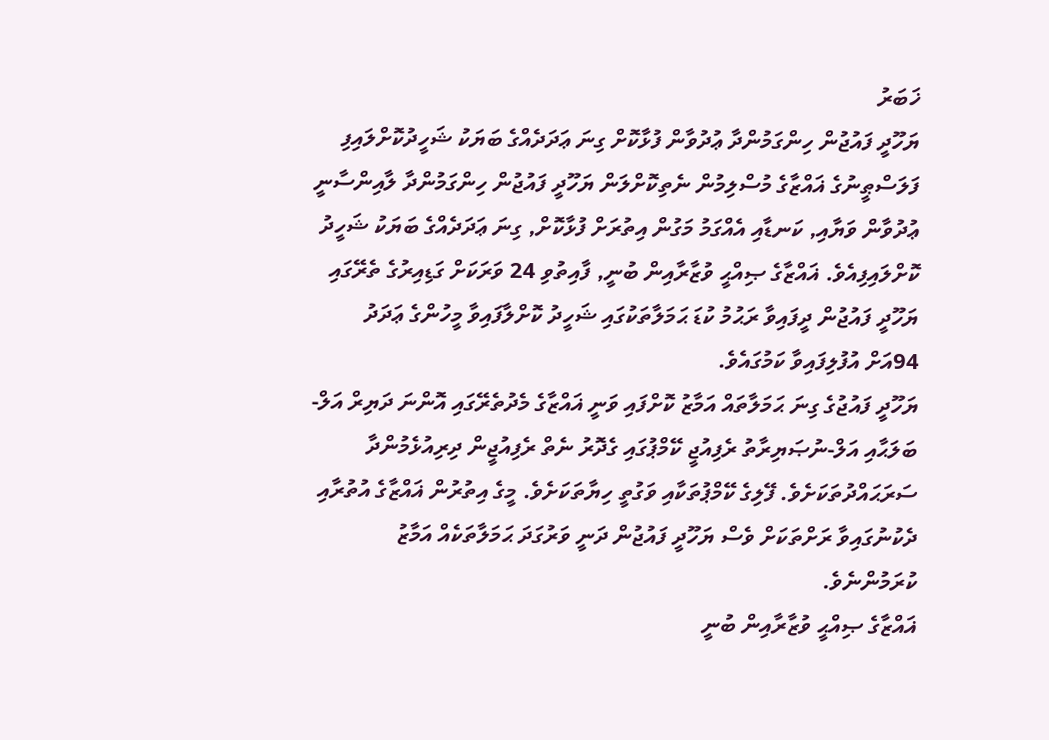ޚަބަރު
ޔަހޫދީ ފައުޖުން ހިންގަމުންދާ ޢުދުވާން ފުޅާކޮށް ގިނަ ޢަދަދެއްގެ ބަޔަކު ޝަހީދުކޮށްލައިފި
ފަލަސްޠީނުގެ ޣައްޒާގެ މުސްލިމުން ނެތިކޮށްލަން ޔަހޫދީ ފައުޖުން ހިންގަމުންދާ ލާއިންސާނީ ޢުދުވާން ވަޔާއި, ކަނޑާއި އެއްގަމު މަގުން އިތުރަށް ފުޅާކޮށް, ގިނަ ޢަދަދެއްގެ ބަޔަކު ޝަހީދު ކޮށްލައިފިއެވެ. ޣައްޒާގެ ޞިއްޙީ ވުޒާރާއިން ބުނީ, ފާއިތުވި 24 ވަރަކަށް ގަޑިއިރުގެ ތެރޭގައި ޔަހޫދީ ފައުޖުން ދީފައިވާ ރަޙުމު ކުޑަ ޙަމަލާތަކުގައި ޝަހީދު ކޮށްލާފައިވާ މީހުންގެ ޢަދަދު 94އަށް އުފުލިފައިވާ ކަމުގައެވެ.
ޔަހޫދީ ފައުޖުގެ ގިނަ ޙަމަލާތައް އަމާޒު ކޮށްފައި ވަނީ ޣައްޒާގެ މެދުތެރޭގައި އޮންނަ ދަޔިރް އަލް-ބަލަޙާއި އަލް-ނުޞަޔިރާތު ރެފިއުޖީ ކޭމްޕުގައި ގެދޮރު ނެތް ރެފިއުޖީން ދިރިއުޅެމުންދާ ސަރަޙައްދުތަކަށެވެ. ފޭލިގެ ކޭމްޕުތަކާއި ވަގުތީ ހިޔާތަކަށެވެ. މީގެ އިތުރުން ޣައްޒާގެ އުތުރާއި ދެކުނުގައިވާ ރަށްތަކަށް ވެސް ޔަހޫދީ ފައުޖުން ދަނީ ވަރުގަދަ ޙަމަލާތަކެއް އަމާޒު ކުރަމުންނެވެ.
ޣައްޒާގެ ޞިއްޙީ ވުޒާރާއިން ބުނީ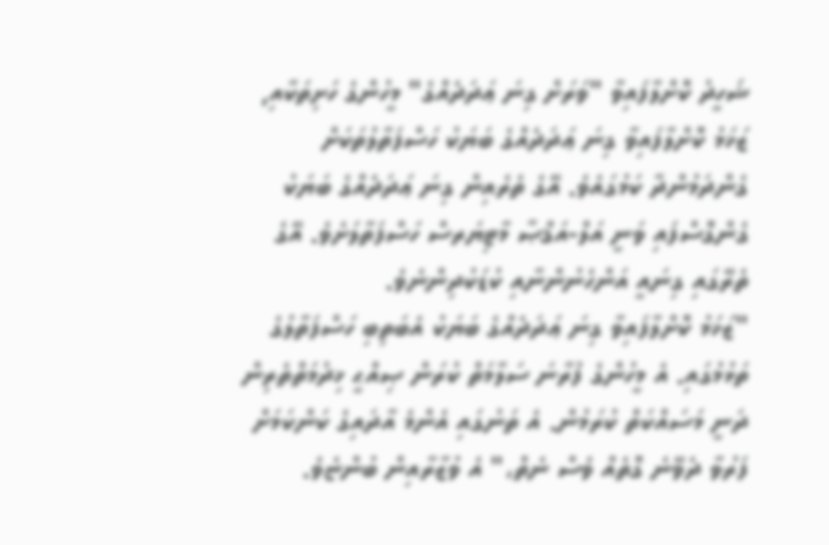ޝަހީދު ކޮށްލާފައިވާ "ވަރަށް ގިނަ ޢަދަދެއްގެ" މީހުންގެ ހަށިތަކާއި, ޒަޚަމު ކޮށްލާފައިވާ ގިނަ ޢަދަދެއްގެ ބަޔަކު ހަސްފަތާލުތަކަށް ގެންދަމުންދާ ކަމުގައެވެ. އޭގެ ތެރެއިން ގިނަ ޢަދަދެއްގެ ބަޔަކު ގެންގޮސްފައި ވަނީ އަލް-އަޤްޞާ މާޓިޔަރސް ހަސްފަތާލަށެވެ. އޭގެ ތެރޭގައި ގިނައީ އަންހެނުންނާއި ކުޑަކުދިންނެވެ.
"ޒަޚަމު ކޮށްލާފައިވާ ގިނަ ޢަދަދެއްގެ ބަޔަކު އެބަތިބި ހަސްފަތާލުގެ ތަޅުމުގައި. އެ މީހުންގެ ފުރާނަ ސަލާމަތް ކުރަން ޞިއްޙީ ޚިދުމަތްތެރިން ދަނީ މަސައްކަތް ކުރަމުން. އެ ތަނުގައި އެންމެ އާދައިގެ ކަންކަމަށް ފަރުވާ ދެވޭނެ ގޮތެއް ވެސް ނެތް،" އެ ވުޒާރާއިން ބުންޏެވެ.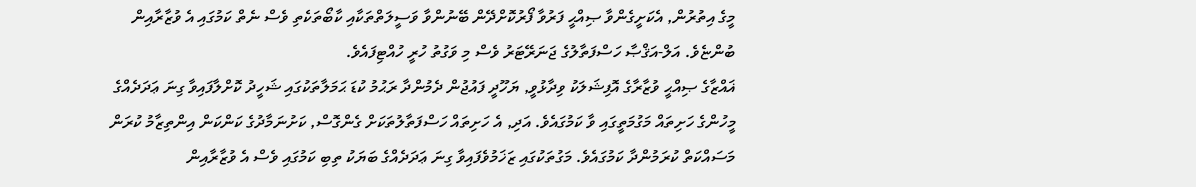މީގެ އިތުރުން, އެކަށީގެންވާ ޞިއްޙީ ފަރުވާ ފޯރުކޮށްދޭން ބޭނުންވާ ވަސީލަތްތަކާއި ކާބޯތަކެތި ވެސް ނެތް ކަމުގައި އެ ވުޒާރާއިން ބުންޏެވެ. އަލް-އަޤްޞާ ހަސްފަތާލުގެ ޖަނަރޭޓަރު ވެސް މި ވަގުތު ހުރީ ހުއްޓިފައެވެ.
ޣައްޒާގެ ޞިއްޙީ ވުޒާރާގެ އޮފިޝަލަކު ވިދާޅުވީ, ޔަހޫދީ ފައުޖުން ދެމުންދާ ރަޙުމު ކުޑަ ޙަމަލާތަކުގައި ޝަހީދު ކޮށްލާފައިވާ ގިނަ ޢަދަދެއްގެ މީހުންގެ ހަށިތައް މަގުމަތީގައި ވާ ކަމުގައެވެ. އަދި, އެ ހަށިތައް ހަސްފަތާލުތަކަށް ގެންގޮސް, ކަށުނަމާދުގެ ކަންކަން އިންތިޒާމު ކުރަން މަސައްކަތް ކުރަމުންދާ ކަމުގައެވެ. މަގުތަކުގައި ޒަޚަމުވެފައިވާ ގިނަ ޢަދަދެއްގެ ބަޔަކު ތިބި ކަމުގައި ވެސް އެ ވުޒާރާއިން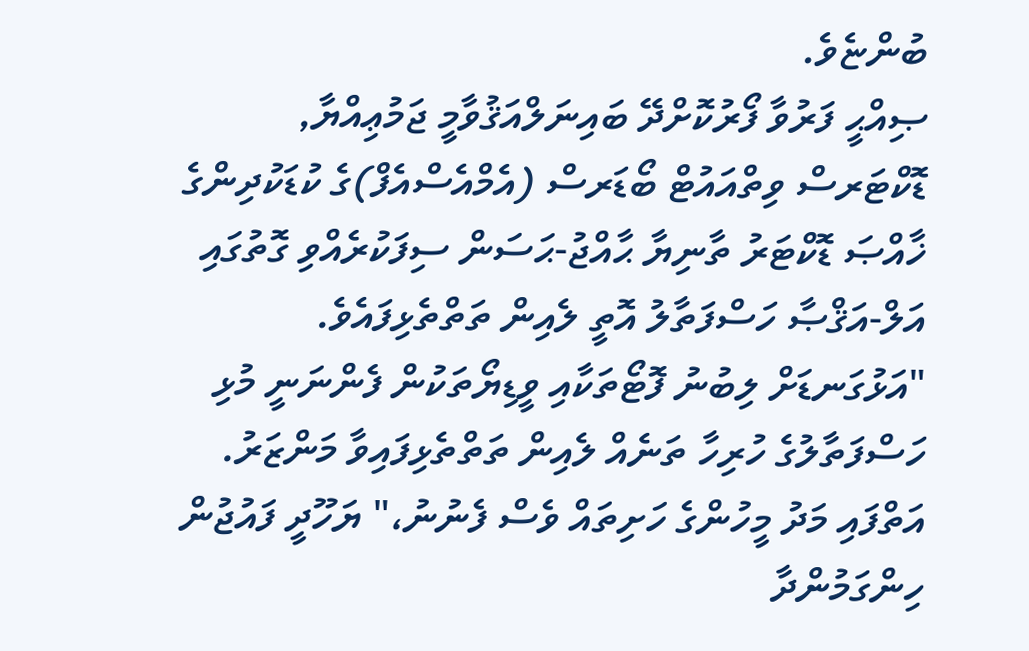ބުންޏެވެ.
ޞިއްޙީ ފަރުވާ ފޯރުކޮށްދޭ ބައިނަލްއަޤުވާމީ ޖަމުޢިއްޔާ, ޑޮކްޓަރސް ވިތްއައުޓް ބޯޑަރސް (އެމްއެސްއެފް)ގެ ކުޑަކުދިންގެ ޚާއްޞަ ޑޮކްޓަރު ތާނިޔާ ޙާއްޖު-ޙަސަން ސިފަކުރެއްވި ގޮތުގައި އަލް-އަޤްޞާ ހަސްފަތާލު އޮތީ ލެއިން ތަތްތެޅިފައެވެ. "އަޅުގަނޑަށް ލިބުނު ފޮޓޯތަކާއި ވީޑިޔޯތަކުން ފެންނަނީ މުޅި ހަސްފަތާލުގެ ހުރިހާ ތަނެއް ލެއިން ތަތްތެޅިފައިވާ މަންޒަރު. އަތްފައި މަދު މީހުންގެ ހަށިތައް ވެސް ފެނުނު،" ޔަހޫދީ ފައުޖުން ހިންގަމުންދާ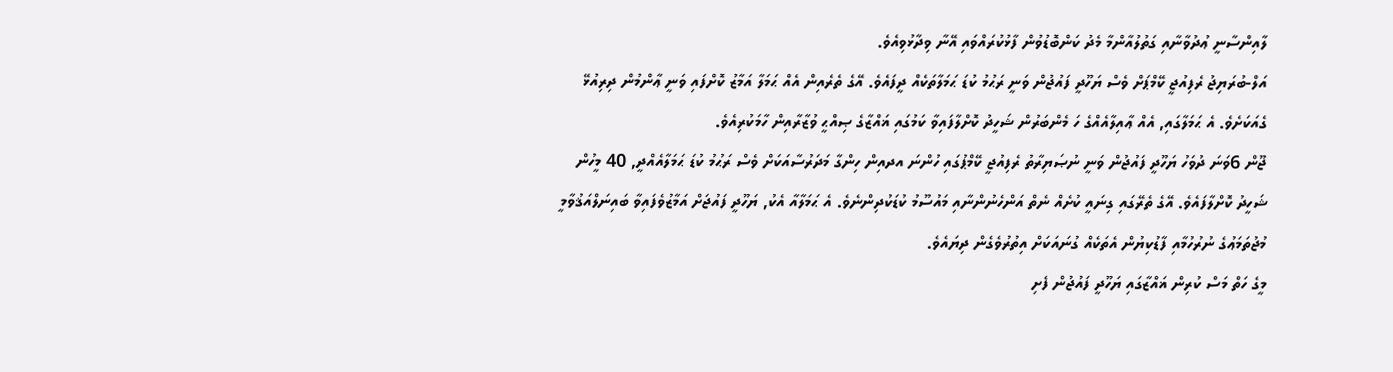ލާއިންސާނީ ޢުދުވާނާއި ގަތުލުއާންމާ މެދު ކަންބޮޑުވުން ފާޅުކުރައްވައި އޭނާ ވިދާޅުވިއެވެ.
އަލް-ބުރަޔިޖު ރެފިއުޖީ ކޭމްޕަށް ވެސް ޔަހޫދީ ފައުޖުން ވަނީ ރަޙުމު ކުޑަ ޙަމަލާތަކެއް ދީފައެވެ. އޭގެ ތެރެއިން އެއް ޙަމަލާ އަމާޒު ކޮށްފައި ވަނީ ޢާންމުން ދިރިއުޅޭ ގެއަކަށެވެ. އެ ޙަމަލާގައި, އެއް ޢާއިލާއެއްގެ ހަ މެންބަރުން ޝަހީދު ކޮށްލާފައިވާ ކަމުގައި ޣައްޒާގެ ޞިއްޙީ ވުޒާރާއިން ހާމަކުރިއެވެ.
ޖޫން 6ވަނަ ދުވަހު ޔަހޫދީ ފައުޖުން ވަނީ ނުޞަޔިރާތު ރެފިއުޖީ ކޭމްޕުގައި ހުންނަ އދއިން ހިންގާ މަދަރުސާއަކަށް ވެސް ރަޙުމު ކުޑަ ޙަމަލާއެއްދީ, 40 މީހުން ޝަހީދު ކޮށްލާފައެވެ. އޭގެ ތެރޭގައި ގިނައީ ކުށެއް ނެތް އަންހެނުންނާއި މައުސޫމު ކުޑަކުދިންނެވެ. އެ ޙަމަލާއާ އެކު, ޔަހޫދީ ފައުޖަށް އަމާޒުވެފައިވާ ބައިނަލްއަޤުވާމީ މުޖުތަމަޢުގެ ނުރުހުމާއި ފާޑުކިޔުން އެތަކެއް ގުނައަކަށް އިތުރުވެގެން ދިޔައެވެ.
މީގެ ހަތް މަސް ކުރިން ޣައްޒާގައި ޔަހޫދީ ފައުޖުން ފެށި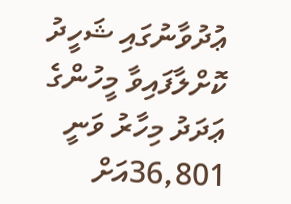ޢުދުވާނުގައި ޝަހީދު ކޮށްލާފައިވާ މީހުންގެ ޢަދަދު މިހާރު ވަނީ 36,801އަށް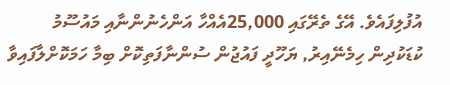އުފުލިފައެވެ. އޭގެ ތެރޭގައި 25,000އެއްހާ އަންހެނުންނާއި މައުސޫމު ކުޑަކުދިން ހިމެނޭއިރު, ޔަހޫދީ ފައުޖުން ސުންނާފަތިކޮށް ބިމާ ހަމަކޮށްލާފައިވާ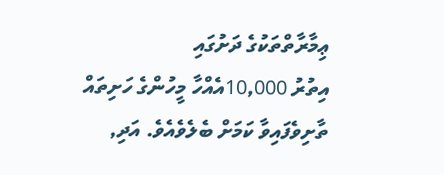ޢިމާރާތްތަކުގެ ދަށުގައި
އިތުރު 10,000އެއްހާ މީހުންގެ ހަށިތައް ތާށިވެފައިވާ ކަމަށް ބެލެވެއެވެ. އަދި,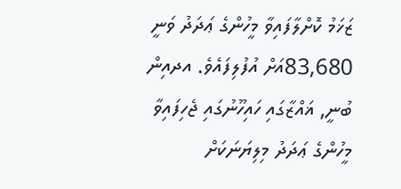ޒަޚަމު ކޮށްލާފައިވާ މީހުންގެ ޢަދަދު ވަނީ 83,680އަށް އުފުލިފައެވެ. އދއިން ބުނީ, ޣައްޒާގައި ހައިހޫނުގައި ޖެހިފައިވާ މީހުންގެ ޢަދަދު މިލިޔަނަކަށް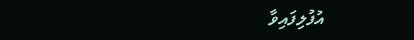އުފުލިފައިވާ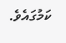ކަމުގައެވެ.